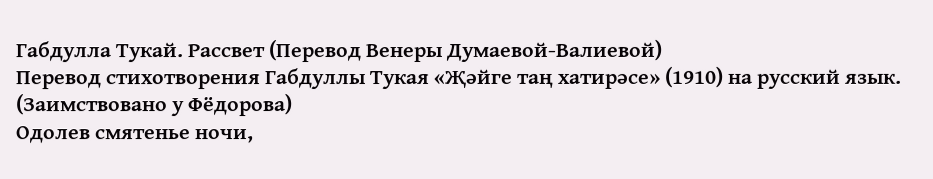Габдулла Тукай. Рассвет (Перевод Венеры Думаевой-Валиевой)
Перевод стихотворения Габдуллы Тукая «Җәйге таң хатирәсе» (1910) на русский язык.
(Заимствовано у Фёдорова)
Одолев смятенье ночи,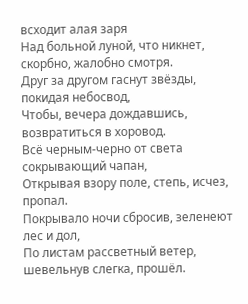всходит алая заря
Над больной луной, что никнет, скорбно, жалобно смотря.
Друг за другом гаснут звёзды, покидая небосвод,
Чтобы, вечера дождавшись, возвратиться в хоровод.
Всё черным-черно от света сокрывающий чапан,
Открывая взору поле, степь, исчез, пропал.
Покрывало ночи сбросив, зеленеют лес и дол,
По листам рассветный ветер, шевельнув слегка, прошёл.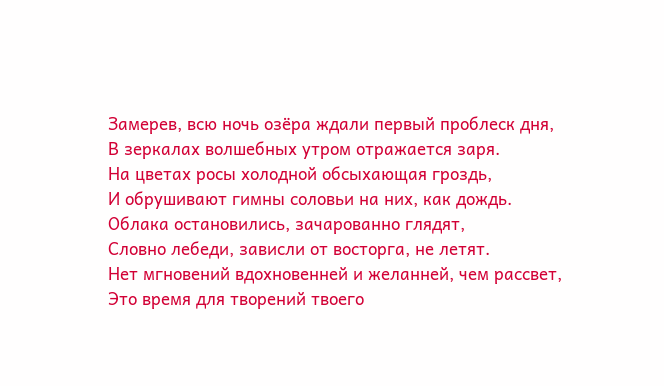Замерев, всю ночь озёра ждали первый проблеск дня,
В зеркалах волшебных утром отражается заря.
На цветах росы холодной обсыхающая гроздь,
И обрушивают гимны соловьи на них, как дождь.
Облака остановились, зачарованно глядят,
Словно лебеди, зависли от восторга, не летят.
Нет мгновений вдохновенней и желанней, чем рассвет,
Это время для творений твоего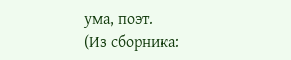ума, поэт.
(Из сборника: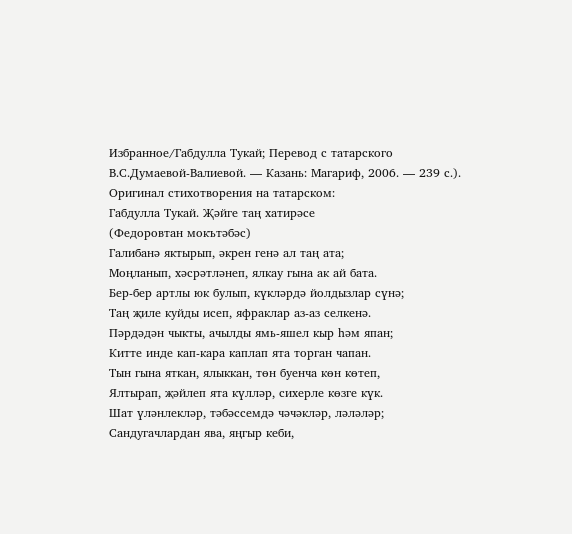Избранное/Габдулла Тукай; Перевод с татарского В.С.Думаевой-Валиевой. — Казань: Магариф, 2006. — 239 с.).
Оригинал стихотворения на татарском:
Габдулла Тукай. Җәйге таң хатирәсе
(Федоровтан мокътәбәс)
Галибанә яктырып, әкрен генә ал таң ата;
Моңланып, хәсрәтләнеп, ялкау гына ак ай бата.
Бер-бер артлы юк булып, күкләрдә йолдызлар сүнә;
Таң җиле куйды исеп, яфраклар аз-аз селкенә.
Пәрдәдән чыкты, ачылды ямь-яшел кыр һәм япан;
Китте инде кап-кара каплап ята торган чапан.
Тын гына яткан, ялыккан, төн буенча көн көтеп,
Ялтырап, җәйлеп ята күлләр, сихерле көзге күк.
Шат үләнлекләр, тәбәссемдә чәчәкләр, ләләләр;
Сандугачлардан ява, яңгыр кеби,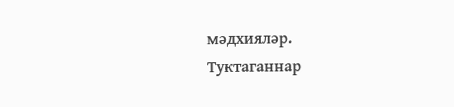мәдхияләр.
Туктаганнар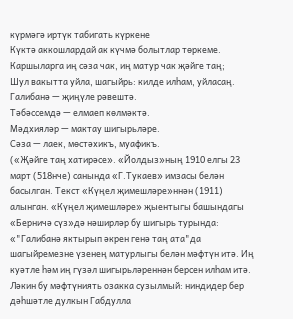күрмәгә иртүк табигать күркене
Күктә аккошлардай ак күчмә болытлар төркеме.
Каршыларга иң сәза чак, иң матур чак җәйге таң;
Шул вакытта уйла, шагыйрь: килде илһам, уйласаң.
Галибанә — җиңүле рәвештә.
Тәбәссемдә — елмаеп көлмәктә.
Мәдхияләр — мактау шигырьләре.
Сәза — лаек, мөстәхикъ, муафикъ.
(«Җәйге таң хатирәсе». «Йолдыз»ның 1910 елгы 23 март (518нче) санында «Г.Тукаев» имзасы белән басылган. Текст «Күңел җимешләре»ннән (1911) алынган. «Күңел җимешләре» җыентыгы башындагы «Берничә сүз»дә нәширләр бу шигырь турында: «"Галибанә яктырып әкрен генә таң ата"да шагыйремезне үзенең матурлыгы белән мәфтүн итә. Иң куәтле һәм иң гүзәл шигырьләреннән берсен илһам итә. Ләкин бу мәфтүниять озакка сузылмый: ниндидер бер дәһшәтле дулкын Габдулла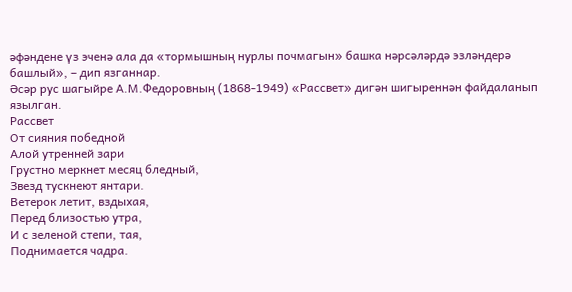әфәндене үз эченә ала да «тормышның нурлы почмагын» башка нәрсәләрдә эзләндерә башлый», – дип язганнар.
Әсәр рус шагыйре А.М.Федоровның (1868-1949) «Рассвет» дигән шигыреннән файдаланып язылган.
Рассвет
От сияния победной
Алой утренней зари
Грустно меркнет месяц бледный,
Звезд тускнеют янтари.
Ветерок летит, вздыхая,
Перед близостью утра,
И с зеленой степи, тая,
Поднимается чадра.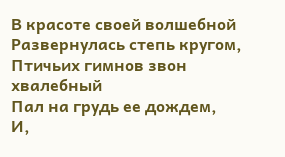В красоте своей волшебной
Развернулась степь кругом,
Птичьих гимнов звон хвалебный
Пал на грудь ее дождем,
И,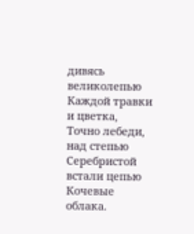дивясь великолепью
Каждой травки и цветка,
Точно лебеди, над степью
Серебристой встали цепью
Кочевые облака.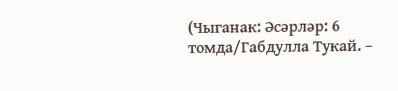(Чыганак: Әсәрләр: 6 томда/Габдулла Тукай. –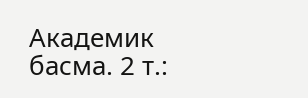Академик басма. 2 т.: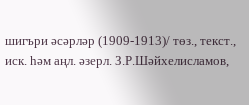шигъри әсәрләр (1909-1913)/ төз., текст., иск. һәм аңл. әзерл. З.Р.Шәйхелисламов,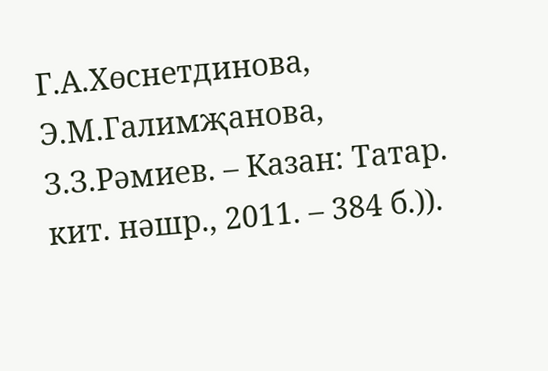Г.А.Хөснетдинова, Э.М.Галимҗанова, З.З.Рәмиев. – Казан: Татар. кит. нәшр., 2011. – 384 б.)).